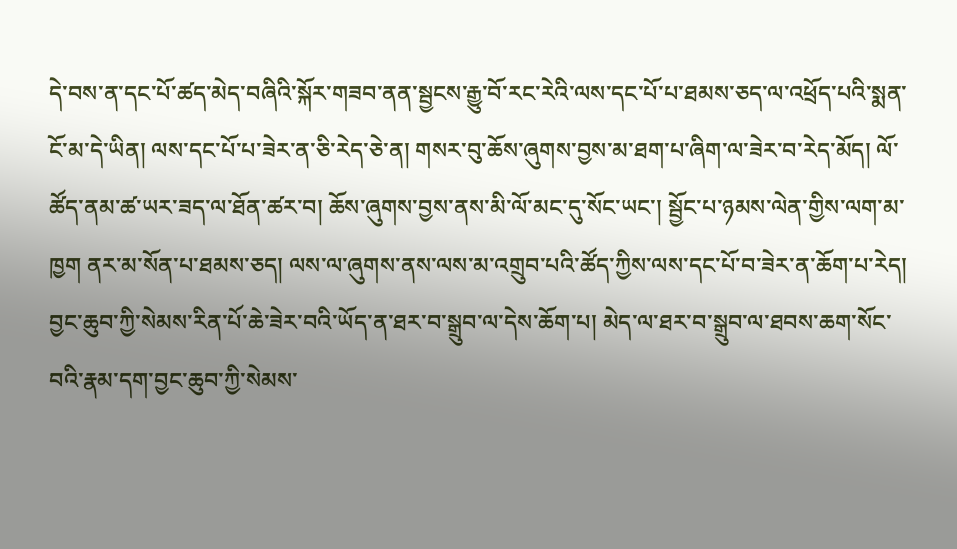དེ་བས་ན་དང་པོ་ཚད་མེད་བཞིའི་སྐོར་གཟབ་ནན་སྦྱངས་རྒྱུ་བོ་རང་རེའི་ལས་དང་པོ་པ་ཐམས་ཅད་ལ་འཕྲོད་པའི་སྨན་ངོ་མ་དེ་ཡིན། ལས་དང་པོ་པ་ཟེར་ན་ཅི་རེད་ཅེ་ན། གསར་བུ་ཆོས་ཞུགས་བྱས་མ་ཐག་པ་ཞིག་ལ་ཟེར་བ་རེད་མོད། ལོ་ཚོད་ནམ་ཚ་ཡར་ཟད་ལ་ཐོན་ཚར་བ། ཆོས་ཞུགས་བྱས་ནས་མི་ལོ་མང་དུ་སོང་ཡང་། སྦྱོང་པ་ཉམས་ལེན་གྱིས་ལག་མ་ཁྱག ནར་མ་སོན་པ་ཐམས་ཅད། ལས་ལ་ཞུགས་ནས་ལས་མ་འགྲུབ་པའི་ཚོད་ཀྱིས་ལས་དང་པོ་བ་ཟེར་ན་ཆོག་པ་རེད། བྱང་ཆུབ་ཀྱི་སེམས་རིན་པོ་ཆེ་ཟེར་བའི་ཡོད་ན་ཐར་བ་སྒྲུབ་ལ་དེས་ཆོག་པ། མེད་ལ་ཐར་བ་སྒྲུབ་ལ་ཐབས་ཆག་སོང་བའི་རྣམ་དག་བྱང་ཆུབ་ཀྱི་སེམས་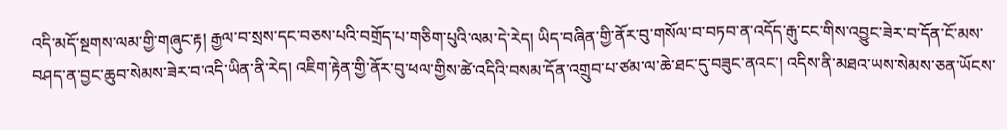འདི་མདོ་སྔགས་ལམ་གྱི་གཞུང་རྟ། རྒྱལ་བ་སྲས་དང་བཅས་པའི་བགྲོད་པ་གཅིག་པུའི་ལམ་དེ་རེད། ཡིད་བཞིན་གྱི་ནོར་བུ་གསོལ་བ་བཏབ་ན་འདོད་རྒུ་ངང་གིས་འབྱུང་ཟེར་བ་དོན་ངོ་མས་བཤད་ན་བྱང་ཆུབ་སེམས་ཟེར་བ་འདི་ཡིན་ནི་རེད། འཇིག་རྟེན་གྱི་ནོར་བུ་ཕལ་གྱིས་ཚེ་འདིའི་བསམ་དོན་འགྲུབ་པ་ཙམ་ལ་ཆེ་ཐང་དུ་བཟུང་ནའང་། འདིས་ནི་མཐའ་ཡས་སེམས་ཅན་ཡོངས་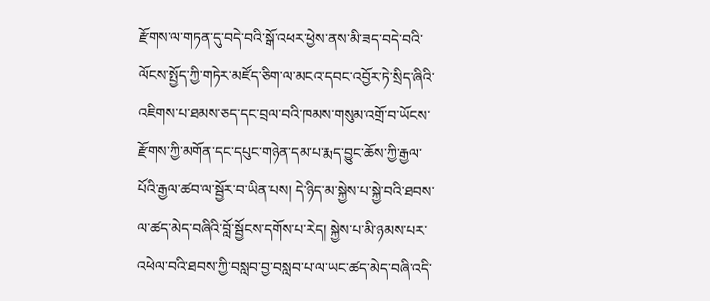རྫོགས་ལ་གཏན་དུ་བདེ་བའི་སྒོ་འཕར་ཕྱེས་ནས་མི་ཟད་བདེ་བའི་ལོངས་སྤྱོད་ཀྱི་གཏེར་མཛོད་ཅིག་ལ་མངའ་དབང་འབྱོར་ཏེ་སྲིད་ཞིའི་འཇིགས་པ་ཐམས་ཅད་དང་བྲལ་བའི་ཁམས་གསུམ་འགྲོ་བ་ཡོངས་རྫོགས་ཀྱི་མགོན་དང་དཔུང་གཉེན་དམ་པ་རྨད་བྱུང་ཆོས་ཀྱི་རྒྱལ་པོའི་རྒྱལ་ཚབ་ལ་སྦྱོར་བ་ཡིན་པས། དེ་ཉིད་མ་སྐྱེས་པ་སྐྱེ་བའི་ཐབས་ལ་ཚད་མེད་བཞིའི་བློ་སྦྱོངས་དགོས་པ་རེད། སྐྱེས་པ་མི་ཉམས་པར་འཕེལ་བའི་ཐབས་ཀྱི་བསླབ་བྱ་བསླབ་པ་ལ་ཡང་ཚད་མེད་བཞི་འདི་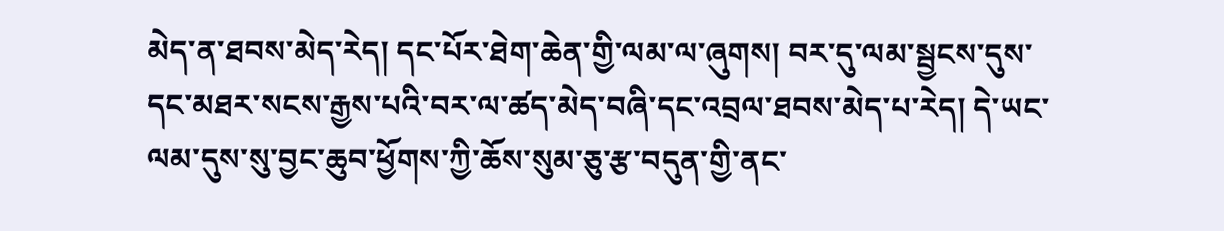མེད་ན་ཐབས་མེད་རེད། དང་པོར་ཐེག་ཆེན་གྱི་ལམ་ལ་ཞུགས། བར་དུ་ལམ་སྦྱངས་དུས་དང་མཐར་སངས་རྒྱས་པའི་བར་ལ་ཚད་མེད་བཞི་དང་འབྲལ་ཐབས་མེད་པ་རེད། དེ་ཡང་ལམ་དུས་སུ་བྱང་ཆུབ་ཕྱོགས་ཀྱི་ཆོས་སུམ་ཅུ་རྩ་བདུན་གྱི་ནང་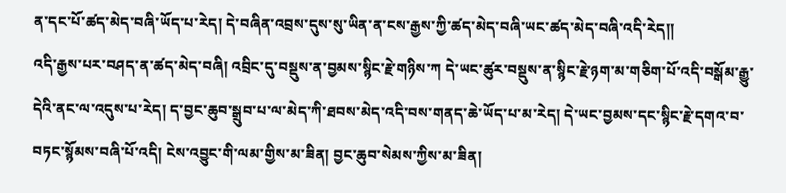ན་དང་པོ་ཚད་མེད་བཞི་ཡོད་པ་རེད། དེ་བཞིན་འབྲས་དུས་སུ་ཡིན་ན་ངས་རྒྱས་ཀྱི་ཚད་མེད་བཞི་ཡང་ཚད་མེད་བཞི་འདི་རེད།།
འདི་རྒྱས་པར་བཤད་ན་ཚད་མེད་བཞི། འབྲིང་དུ་བསྡུས་ན་བྱམས་སྙིང་རྗེ་གཉིས་ཀ དེ་ཡང་ཚུར་བསྡུས་ན་སྙིང་རྗེ་ཉག་མ་གཅིག་པོ་འདི་བསྒོམ་རྒྱུ་དེའི་ནང་ལ་འདུས་པ་རེད། ད་བྱང་ཆུབ་སྒྲུབ་པ་ལ་མེད་ཀི་ཐབས་མེད་འདི་བས་གནད་ཆེ་ཡོད་པ་མ་རེད། དེ་ཡང་བྱམས་དང་སྙིང་རྗེ་དགའ་བ་བཏང་སྙོམས་བཞི་པོ་འདི། ངེས་འབྱུང་གི་ལམ་གྱིས་མ་ཟིན། བྱང་ཆུབ་སེམས་ཀྱིས་མ་ཟིན།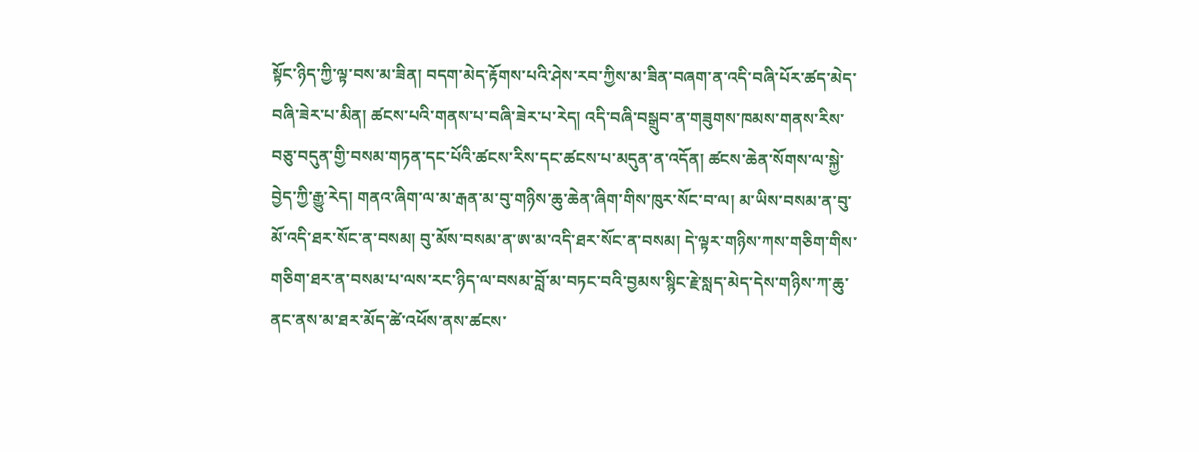སྟོང་ཉིད་ཀྱི་ལྟ་བས་མ་ཟིན། བདག་མེད་རྟོགས་པའི་ཤེས་རབ་ཀྱིས་མ་ཟིན་བཞག་ན་འདི་བཞི་པོར་ཚད་མེད་བཞི་ཟེར་པ་མིན། ཚངས་པའི་གནས་པ་བཞི་ཟེར་པ་རེད། འདི་བཞི་བསྒྲུབ་ན་གཟུགས་ཁམས་གནས་རིས་བཅུ་བདུན་གྱི་བསམ་གཏན་དང་པོའི་ཚངས་རིས་དང་ཚངས་པ་མདུན་ན་འདོན། ཚངས་ཆེན་སོགས་ལ་སྐྱེ་བྱེད་ཀྱི་རྒྱུ་རེད། གནའ་ཞིག་ལ་མ་རྒན་མ་བུ་གཉིས་ཆུ་ཆེན་ཞིག་གིས་ཁུར་སོང་བ་ལ། མ་ཡིས་བསམ་ན་བུ་མོ་འདི་ཐར་སོང་ན་བསམ། བུ་མོས་བསམ་ན་ཨ་མ་འདི་ཐར་སོང་ན་བསམ། དེ་ལྟར་གཉིས་ཀས་གཅིག་གིས་གཅིག་ཐར་ན་བསམ་པ་ལས་རང་ཉིད་ལ་བསམ་བློ་མ་བཏང་བའི་བྱམས་སྙིང་རྗེ་སླད་མེད་དེས་གཉིས་ཀ་ཆུ་ནང་ནས་མ་ཐར་མོད་ཚེ་འཕོས་ནས་ཚངས་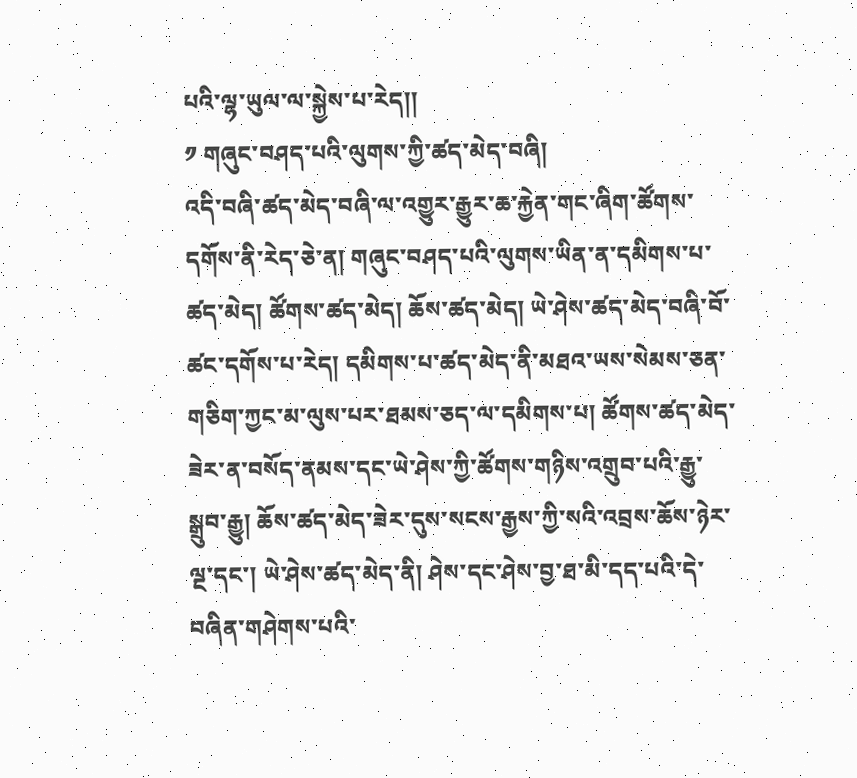པའི་ལྷ་ཡུལ་ལ་སྐྱེས་པ་རེད།།
༡ གཞུང་བཤད་པའི་ལུགས་ཀྱི་ཚད་མེད་བཞི།
འདི་བཞི་ཚད་མེད་བཞི་ལ་འགྱུར་རྒྱུར་ཆ་རྐྱེན་གང་ཞིག་ཚོགས་དགོས་ནི་རེད་ཅེ་ན། གཞུང་བཤད་པའི་ལུགས་ཡིན་ན་དམིགས་པ་ཚད་མེད། ཚོགས་ཚད་མེད། ཆོས་ཚད་མེད། ཡེ་ཤེས་ཚད་མེད་བཞི་བོ་ཚང་དགོས་པ་རེད། དམིགས་པ་ཚད་མེད་ནི་མཐའ་ཡས་སེམས་ཅན་གཅིག་ཀྱང་མ་ལུས་པར་ཐམས་ཅད་ལ་དམིགས་པ། ཚོགས་ཚད་མེད་ཟེར་ན་བསོད་ནམས་དང་ཡེ་ཤེས་ཀྱི་ཚོགས་གཉིས་འགྲུབ་པའི་རྒྱུ་སྒྲུབ་རྒྱུ། ཆོས་ཚད་མེད་ཟེར་དུས་སངས་རྒྱས་ཀྱི་སའི་འབྲས་ཆོས་ཉེར་ལྔ་དང་། ཡེ་ཤེས་ཚད་མེད་ནི། ཤེས་དང་ཤེས་བྱ་ཐ་མི་དད་པའི་དེ་བཞིན་གཤེགས་པའི་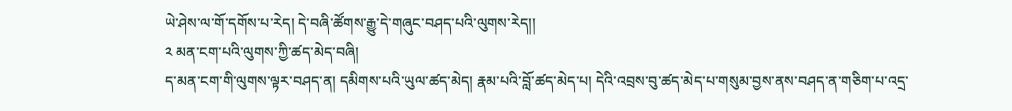ཡེ་ཤེས་ལ་གོ་དགོས་པ་རེད། དེ་བཞི་ཚོགས་རྒྱུ་དེ་གཞུང་བཤད་པའི་ལུགས་རེད།།
༢ མན་ངག་པའི་ལུགས་ཀྱི་ཚད་མེད་བཞི།
ད་མན་ངག་གི་ལུགས་ལྟར་བཤད་ན། དམིགས་པའི་ཡུལ་ཚད་མེད། རྣམ་པའི་བློ་ཚད་མེད་པ། དེའི་འབྲས་བུ་ཚད་མེད་པ་གསུམ་བྱས་ནས་བཤད་ན་གཅིག་པ་འདྲ་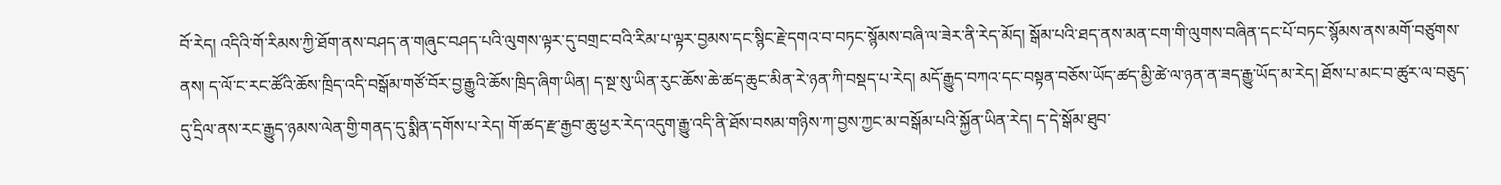བོ་རེད། འདིའི་གོ་རིམས་ཀྱི་ཐོག་ནས་བཤད་ན་གཞུང་བཤད་པའི་ལུགས་ལྟར་དུ་བགྲང་བའི་རིམ་པ་ལྟར་བྱམས་དང་སྙིང་རྗེ་དགའ་བ་བཏང་སྙོམས་བཞི་ལ་ཟེར་ནི་རེད་མོད། སྒོམ་པའི་ཐད་ནས་མན་ངག་གི་ལུགས་བཞིན་དང་པོ་བཏང་སྙོམས་ནས་མགོ་བཙུགས་ནས། ད་ལོ་ང་རང་ཚོའི་ཆོས་ཁྲིད་འདི་བསྒོམ་གཙོ་བོར་བྱ་རྒྱུའི་ཆོས་ཁྲིད་ཞིག་ཡིན། ད་སྔ་སུ་ཡིན་རུང་ཆོས་ཆེ་ཚད་ཆུང་མིན་རེ་ཉན་ཀི་བསྡད་པ་རེད། མདོ་རྒྱུད་བཀའ་དང་བསྟན་བཅོས་ཡོད་ཚད་མྱི་ཚེ་ལ་ཉན་ན་ཟད་རྒྱུ་ཡོད་མ་རེད། ཐོས་པ་མང་བ་ཚུར་ལ་བཅུད་དུ་དྲིལ་ནས་རང་རྒྱུད་ཉམས་ལེན་གྱི་གནད་དུ་སྨིན་དགོས་པ་རེད། གོ་ཚད་རྫ་རྒྱབ་ཆུ་ཕྱར་རེད་འདུག་རྒྱུ་འདི་ནི་ཐོས་བསམ་གཉིས་ཀ་བྱས་ཀྱང་མ་བསྒོམ་པའི་སྐྱོན་ཡིན་རེད། ད་དེ་སྒོམ་ཐུབ་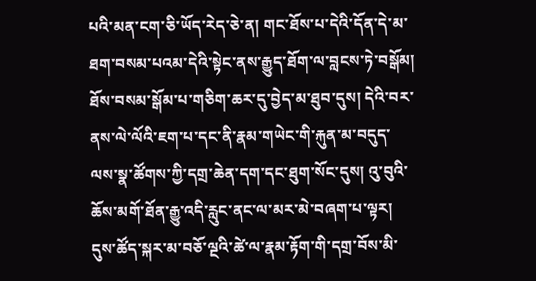པའི་མན་ངག་ཅི་ཡོད་རེད་ཅེ་ན། གང་ཐོས་པ་དེའི་དོན་དེ་མ་ཐག་བསམ་པའམ་དེའི་སྟེང་ནས་རྒྱུད་ཐོག་ལ་བླངས་ཏེ་བསྒོམ། ཐོས་བསམ་སྒོམ་པ་གཅིག་ཆར་དུ་བྱེད་མ་ཐུབ་དུས། དེའི་བར་ནས་ལེ་ལོའི་ཇག་པ་དང་ནི་རྣམ་གཡེང་གི་རྐུན་མ་བདུད་ལས་སྣ་ཚོགས་ཀྱི་དགྲ་ཆེན་དག་དང་ཐུག་སོང་དུས། འུ་བུའི་ཆོས་མགོ་ཐོན་རྒྱུ་འདི་རླུང་ནང་ལ་མར་མེ་བཞག་པ་ལྟར། དུས་ཚོད་སྐར་མ་བཅོ་ལྔའི་ཚེ་ལ་རྣམ་རྟོག་གི་དགྲ་བོས་མི་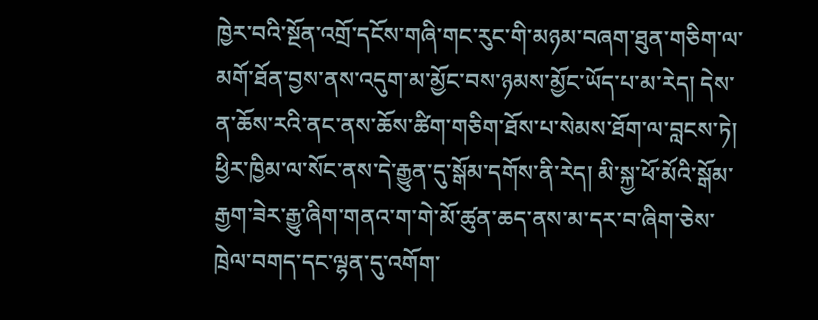ཁྱེར་བའི་སྔོན་འགྲོ་དངོས་གཞི་གང་རུང་གི་མཉམ་བཞག་ཐུན་གཅིག་ལ་མགོ་ཐོན་བྱས་ནས་འདུག་མ་མྱོང་བས་ཉམས་མྱོང་ཡོད་པ་མ་རེད། དེས་ན་ཆོས་རའི་ནང་ནས་ཆོས་ཚིག་གཅིག་ཐོས་པ་སེམས་ཐོག་ལ་བླངས་ཏེ། ཕྱིར་ཁྱིམ་ལ་སོང་ནས་དེ་རྒྱུན་དུ་སྒོམ་དགོས་ནི་རེད། མི་སྐྱ་ཕོ་མོའི་སྒོམ་རྒྱག་ཟེར་རྒྱུ་ཞིག་གནའ་ག་གེ་མོ་ཚུན་ཆད་ནས་མ་དར་བ་ཞིག་ཅེས་ཁྲེལ་བགད་དང་ལྷན་དུ་འགོག་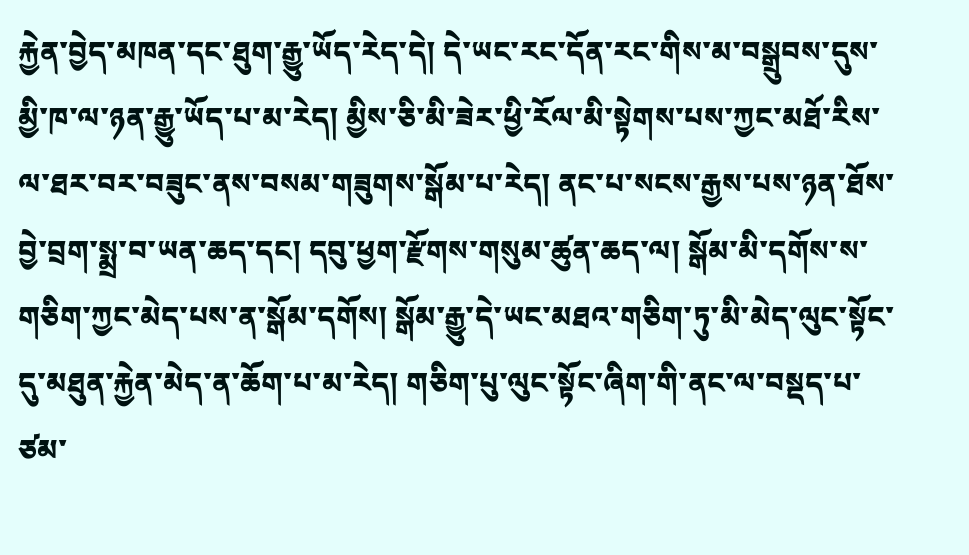རྐྱེན་བྱེད་མཁན་དང་ཐུག་རྒྱུ་ཡོད་རེད་དེ། དེ་ཡང་རང་དོན་རང་གིས་མ་བསྒྲུབས་དུས་མྱི་ཁ་ལ་ཉན་རྒྱུ་ཡོད་པ་མ་རེད། མྱིས་ཅི་མི་ཟེར་ཕྱི་རོལ་མི་སྟེགས་པས་ཀྱང་མཐོ་རིས་ལ་ཐར་བར་བཟུང་ནས་བསམ་གཟུགས་སྒོམ་པ་རེད། ནང་པ་སངས་རྒྱས་པས་ཉན་ཐོས་བྱེ་བྲག་སྨྲ་བ་ཡན་ཆད་དང། དབུ་ཕྱག་རྫོགས་གསུམ་ཚུན་ཆད་ལ། སྒོམ་མི་དགོས་ས་གཅིག་ཀྱང་མེད་པས་ན་སྒོམ་དགོས། སྒོམ་རྒྱུ་དེ་ཡང་མཐའ་གཅིག་ཏུ་མི་མེད་ལུང་སྟོང་དུ་མཐུན་རྐྱེན་མེད་ན་ཆོག་པ་མ་རེད། གཅིག་པུ་ལུང་སྟོང་ཞིག་གི་ནང་ལ་བསྡད་པ་ཙམ་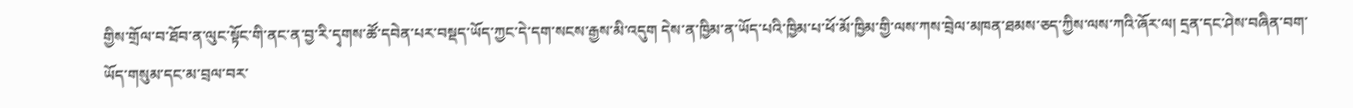གྱིས་གྲོལ་བ་ཐོབ་ན་ལུང་སྟོང་གི་ནང་ན་བྱ་རི་དྭགས་ཚོ་དབེན་པར་བསྡད་ཡོད་ཀྱང་དེ་དག་སངས་རྒྱས་མི་འདུག དེས་ན་ཁྱིམ་ན་ཡོད་པའི་ཁྱིམ་པ་ཕོ་མོ་ཁྱིམ་གྱི་ལས་ཀས་བྲེལ་མཁན་ཐམས་ཅད་ཀྱིས་ལས་ཀའི་ཞོར་ལ། དྲན་དང་ཤེས་བཞིན་བག་ཡོད་གསུམ་དང་མ་བྲལ་བར་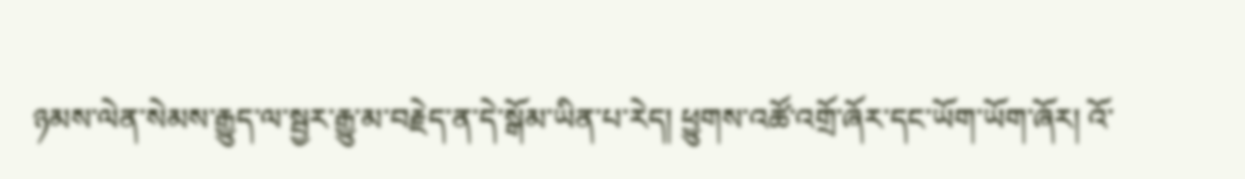ཉམས་ལེན་སེམས་རྒྱུད་ལ་སྦྱར་རྒྱུ་མ་བརྗེད་ན་དེ་སྒོམ་ཡིན་པ་རེད། ཕྱུགས་འཚོ་འགྲོ་ཞོར་དང་ཡོག་ཡོག་ཞོར། འོ་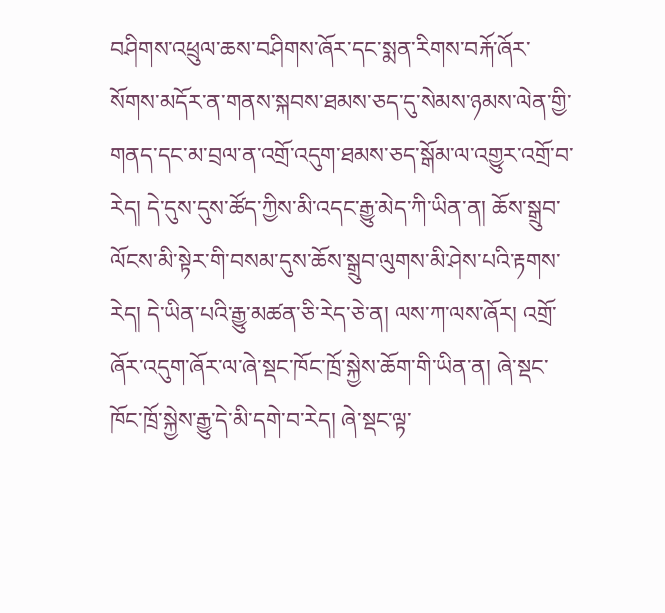བཤིགས་འཕྲུལ་ཆས་བཤིགས་ཞོར་དང་སྨན་རིགས་བརྐོ་ཞོར་སོགས་མདོར་ན་གནས་སྐབས་ཐམས་ཅད་དུ་སེམས་ཉམས་ལེན་གྱི་གནད་དང་མ་བྲལ་ན་འགྲོ་འདུག་ཐམས་ཅད་སྒོམ་ལ་འགྱུར་འགྲོ་བ་རེད། དེ་དུས་དུས་ཚོད་ཀྱིས་མི་འདང་རྒྱུ་མེད་ཀི་ཡིན་ན། ཆོས་སྒྲུབ་ལོངས་མི་སྟེར་གི་བསམ་དུས་ཆོས་སྒྲུབ་ལུགས་མི་ཤེས་པའི་རྟགས་རེད། དེ་ཡིན་པའི་རྒྱུ་མཚན་ཅི་རེད་ཅེ་ན། ལས་ཀ་ལས་ཞོར། འགྲོ་ཞོར་འདུག་ཞོར་ལ་ཞེ་སྡང་ཁོང་ཁྲོ་སྐྱེས་ཆོག་གི་ཡིན་ན། ཞེ་སྡང་ཁོང་ཁྲོ་སྐྱེས་རྒྱུ་དེ་མི་དགེ་བ་རེད། ཞེ་སྡང་ལྟ་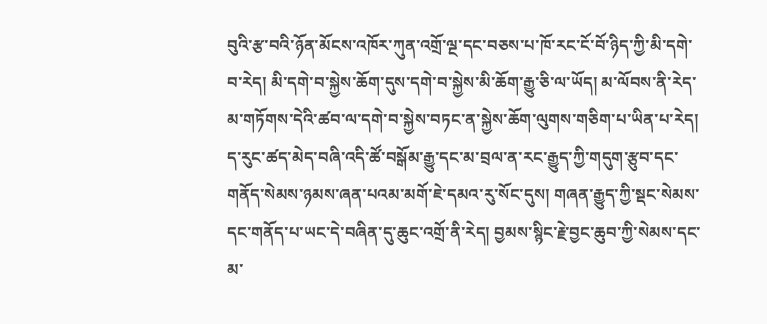བུའི་རྩ་བའི་ཉོན་མོངས་འཁོར་ཀུན་འགྲོ་ལྔ་དང་བཅས་པ་ཁོ་རང་ངོ་བོ་ཉིད་ཀྱི་མི་དགེ་བ་རེད། མི་དགེ་བ་སྐྱེས་ཆོག་དུས་དགེ་བ་སྐྱེས་མི་ཆོག་རྒྱུ་ཅི་ལ་ཡོད། མ་ལོབས་ནི་རེད་མ་གཏོགས་དེའི་ཚབ་ལ་དགེ་བ་སྐྱེས་བཏང་ན་སྐྱེས་ཆོག་ལུགས་གཅིག་པ་ཡིན་པ་རེད། ད་རུང་ཚད་མེད་བཞི་འདི་ཚོ་བསྒོམ་རྒྱུ་དང་མ་བྲལ་ན་རང་རྒྱུད་ཀྱི་གདུག་རྩུབ་དང་གནོད་སེམས་ཉམས་ཞན་པའམ་མགོ་ཇེ་དམའ་རུ་སོང་དུས། གཞན་རྒྱུད་ཀྱི་སྡང་སེམས་དང་གནོད་པ་ཡང་དེ་བཞིན་དུ་ཆུང་འགྲོ་ནི་རེད། བྱམས་སྙིང་རྗེ་བྱང་ཆུབ་ཀྱི་སེམས་དང་མ་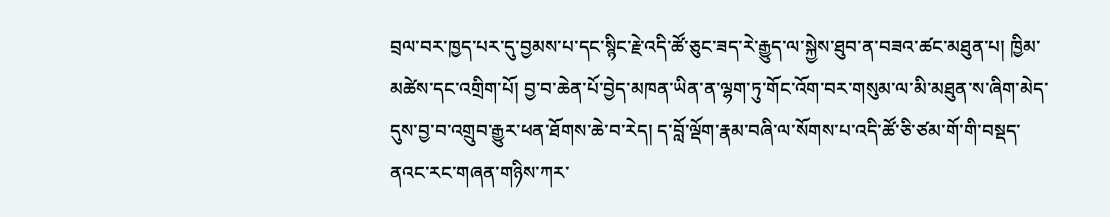བྲལ་བར་ཁྱད་པར་དུ་བྱམས་པ་དང་སྙིང་རྗེ་འདི་ཚོ་ཅུང་ཟད་རེ་རྒྱུད་ལ་སྐྱེས་ཐུབ་ན་བཟའ་ཚང་མཐུན་པ། ཁྱིམ་མཚེས་དང་འགྲིག་པོ། བྱ་བ་ཆེན་པོ་བྱེད་མཁན་ཡིན་ན་ལྷག་ཏུ་གོང་འོག་བར་གསུམ་ལ་མི་མཐུན་ས་ཞིག་མེད་དུས་བྱ་བ་འགྲུབ་རྒྱུར་ཕན་ཐོགས་ཆེ་བ་རེད། ད་བློ་ལྡོག་རྣམ་བཞི་ལ་སོགས་པ་འདི་ཚོ་ཅི་ཙམ་གོ་གི་བསྡད་ནའང་རང་གཞན་གཉིས་ཀར་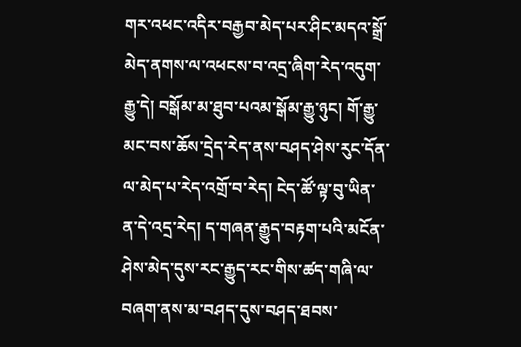གར་འཕང་འདིར་བརྒྱབ་མེད་པར་ཤིང་མདའ་སྒྲོ་མེད་ནགས་ལ་འཕངས་བ་འདྲ་ཞིག་རེད་འདུག་རྒྱུ་དེ། བསྒོམ་མ་ཐུབ་པའམ་སྒོམ་རྒྱུ་ཉུང། གོ་རྒྱུ་མང་བས་ཆོས་དྲེད་རེད་ནས་བཤད་ཤེས་རུང་དོན་ལ་མེད་པ་རེད་འགྲོ་བ་རེད། ངེད་ཚོ་ལྟ་བུ་ཡིན་ན་དེ་འདྲ་རེད། ད་གཞན་རྒྱུད་བརྟག་པའི་མངོན་ཤེས་མེད་དུས་རང་རྒྱུད་རང་གིས་ཚད་གཞི་ལ་བཞག་ནས་མ་བཤད་དུས་བཤད་ཐབས་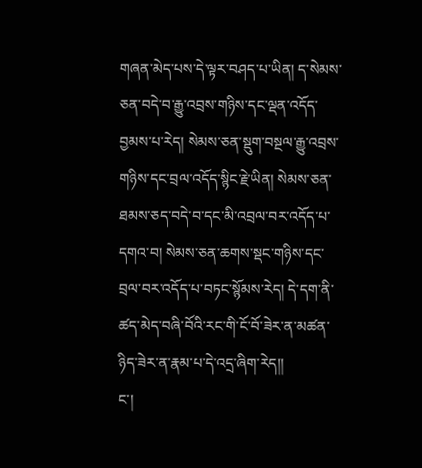གཞན་མེད་པས་དེ་ལྟར་བཤད་པ་ཡིན། ད་སེམས་ཅན་བདེ་བ་རྒྱུ་འབྲས་གཉིས་དང་ལྡན་འདོད་བྱམས་པ་རེད། སེམས་ཅན་སྡུག་བསྔལ་རྒྱུ་འབྲས་གཉིས་དང་བྲལ་འདོད་སྙིང་རྗེ་ཡིན། སེམས་ཅན་ཐམས་ཅད་བདེ་བ་དང་མི་འབྲལ་བར་འདོད་པ་དགའ་བ། སེམས་ཅན་ཆགས་སྡང་གཉིས་དང་བྲལ་བར་འདོད་པ་བཏང་སྙོམས་རེད། དེ་དག་ནི་ཚད་མེད་བཞི་བོའི་རང་གི་ངོ་བོ་ཟེར་ན་མཚན་ཉིད་ཟེར་ན་རྣམ་པ་དེ་འདྲ་ཞིག་རེད།།
ང་།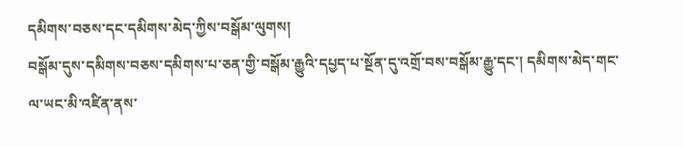དམིགས་བཅས་དང་དམིགས་མེད་ཀྱིས་བསྒོམ་ལུགས།
བསྒོམ་དུས་དམིགས་བཅས་དམིགས་པ་ཅན་གྱི་བསྒོམ་རྒྱུའི་དཔྱད་པ་སྔོན་དུ་འགྲོ་བས་བསྒོམ་རྒྱུ་དང་། དམིགས་མེད་གང་ལ་ཡང་མི་འཛིན་ནས་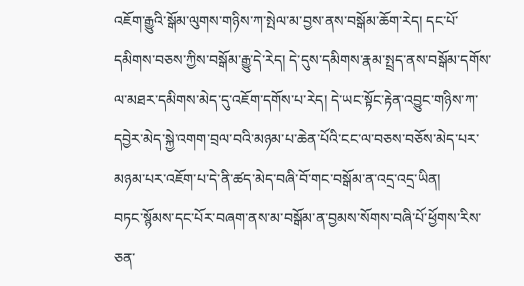འཇོག་རྒྱུའི་སྒོམ་ལུགས་གཉིས་ཀ་སྤེལ་མ་བྱས་ནས་བསྒོམ་ཆོག་རེད། དང་པོ་དམིགས་བཅས་ཀྱིས་བསྒོམ་རྒྱུ་དེ་རེད། དེ་དུས་དམིགས་རྣམ་སྤྲད་ནས་བསྒོམ་དགོས་ལ་མཐར་དམིགས་མེད་དུ་འཇོག་དགོས་པ་རེད། དེ་ཡང་སྟོང་རྟེན་འབྱུང་གཉིས་ཀ་དབྱེར་མེད་སྐྱེ་འགག་བྲལ་བའི་མཉམ་པ་ཆེན་པོའི་ངང་ལ་བཅས་བཅོས་མེད་པར་མཉམ་པར་འཇོག་པ་དེ་ནི་ཚད་མེད་བཞི་བོ་གང་བསྒོམ་ན་འདྲ་འདྲ་ཡིན།
བཏང་སྙོམས་དང་པོར་བཞག་ནས་མ་བསྒོམ་ན་བྱམས་སོགས་བཞི་པོ་ཕྱོགས་རིས་ཅན་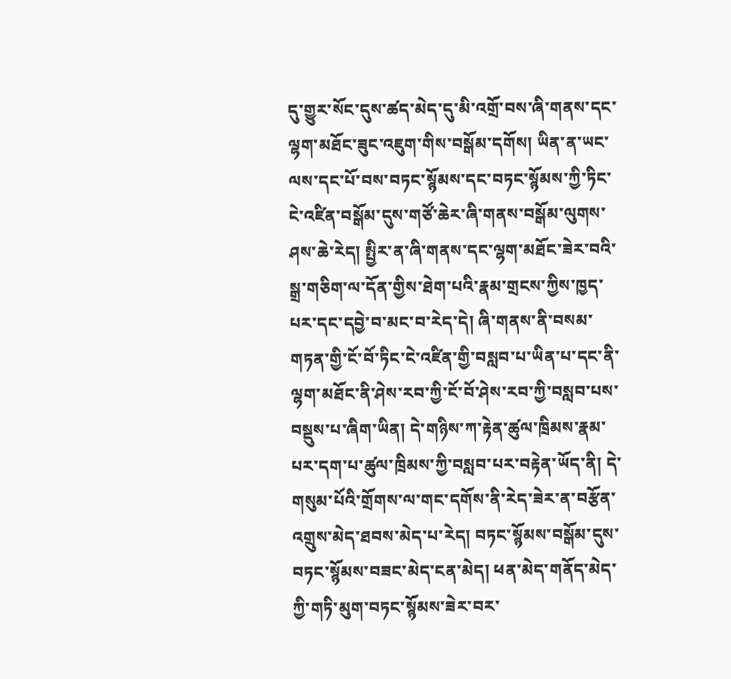དུ་གྱུར་སོང་དུས་ཚད་མེད་དུ་མི་འགྲོ་བས་ཞི་གནས་དང་ལྷག་མཐོང་ཟུང་འཇུག་གིས་བསྒོམ་དགོས། ཡིན་ན་ཡང་ལས་དང་པོ་བས་བཏང་སྙོམས་དང་བཏང་སྙོམས་ཀྱི་ཏིང་ངེ་འཛིན་བསྒོམ་དུས་གཙོ་ཆེར་ཞི་གནས་བསྒོམ་ལུགས་ཤས་ཆེ་རེད། སྤྱིར་ན་ཞི་གནས་དང་ལྷག་མཐོང་ཟེར་བའི་སྒྲ་གཅིག་ལ་དོན་གྱིས་ཐེག་པའི་རྣམ་གྲངས་ཀྱིས་ཁྱད་པར་དང་དབྱེ་བ་མང་བ་རེད་དེ། ཞི་གནས་ནི་བསམ་གཏན་གྱི་ངོ་བོ་ཏིང་ངེ་འཛིན་གྱི་བསླབ་པ་ཡིན་པ་དང་ནི་ལྷག་མཐོང་ནི་ཤེས་རབ་ཀྱི་ངོ་བོ་ཤེས་རབ་ཀྱི་བསླབ་པས་བསྡུས་པ་ཞིག་ཡིན། དེ་གཉིས་ཀ་རྟེན་ཚུལ་ཁྲིམས་རྣམ་པར་དག་པ་ཚུལ་ཁྲིམས་ཀྱི་བསླབ་པར་བརྟེན་ཡོད་ནི། དེ་གསུམ་པོའི་གྲོགས་ལ་གང་དགོས་ནི་རེད་ཟེར་ན་བརྩོན་འགྲུས་མེད་ཐབས་མེད་པ་རེད། བཏང་སྙོམས་བསྒོམ་དུས་བཏང་སྙོམས་བཟང་མེད་ངན་མེད། ཕན་མེད་གནོད་མེད་ཀྱི་གཏི་མུག་བཏང་སྙོམས་ཟེར་བར་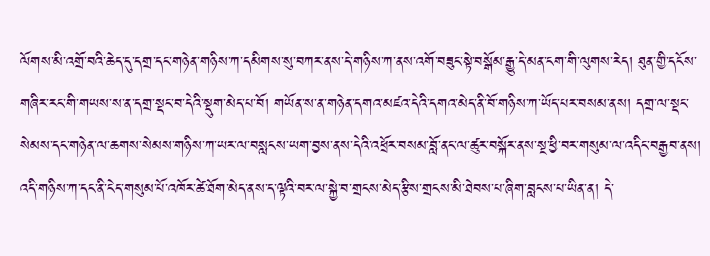ལོགས་མི་འགྲོ་བའི་ཆེད་དུ་དགྲ་དང་གཉེན་གཉིས་ཀ་དམིགས་སུ་བཀར་ནས་དེ་གཉིས་ཀ་ནས་འགོ་བཟུང་སྟེ་བསྒོམ་རྒྱུ་དེ་མན་ངག་གི་ལུགས་རེད། ཐུན་གྱི་དངོས་གཞིར་རང་གི་གཡས་ས་ན་དགྲ་སྡང་བ་དེའི་སྡུག་མེད་པ་བོ། གཡོན་ས་ན་གཉེན་དགའ་མཛའ་དེའི་དགའ་མེད་ནི་བོ་གཉིས་ཀ་ཡོད་པར་བསམ་ནས། དགྲ་ལ་སྡང་སེམས་དང་གཉེན་ལ་ཆགས་སེམས་གཉིས་ཀ་ཡར་ལ་བསླངས་ཡག་བྱས་ནས་དེའི་འཕྲོར་བསམ་བློ་ནང་ལ་ཚུར་བསྐོར་ནས་སྔ་ཕྱི་བར་གསུམ་ལ་འདིང་བརྒྱབ་ནས། འདི་གཉིས་ཀ་དང་ནི་ངེད་གསུམ་པོ་འཁོར་ཚེ་ཐོག་མེད་ནས་ད་ལྟའི་བར་ལ་སྐྱེ་བ་གྲངས་མེད་རྩིས་གྲངས་མི་ཐེབས་པ་ཞིག་བླངས་པ་ཡིན་ན། དེ་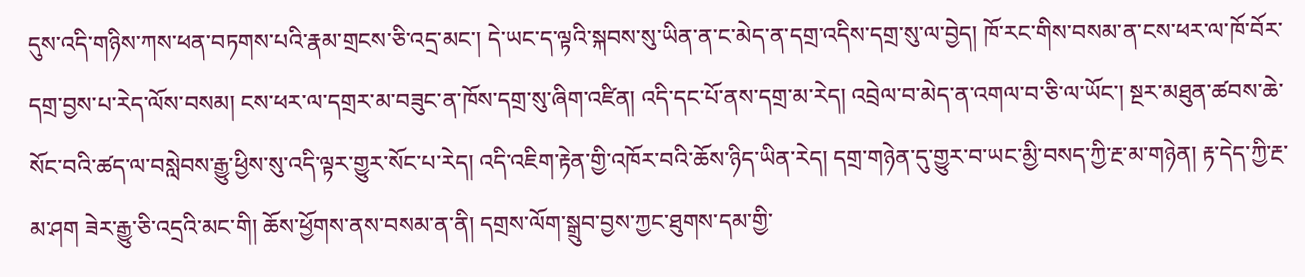དུས་འདི་གཉིས་ཀས་ཕན་བཏགས་པའི་རྣམ་གྲངས་ཅི་འདྲ་མང་། དེ་ཡང་ད་ལྟའི་སྐབས་སུ་ཡིན་ན་ང་མེད་ན་དགྲ་འདིས་དགྲ་སུ་ལ་བྱེད། ཁོ་རང་གིས་བསམ་ན་ངས་ཕར་ལ་ཁོ་བོར་དགྲ་བྱས་པ་རེད་ལོས་བསམ། ངས་ཕར་ལ་དགྲར་མ་བཟུང་ན་ཁོས་དགྲ་སུ་ཞིག་འཛིན། འདི་དང་པོ་ནས་དགྲ་མ་རེད། འབྲེལ་བ་མེད་ན་འགལ་བ་ཅི་ལ་ཡོང་། སྔར་མཐུན་ཚབས་ཆེ་སོང་བའི་ཚད་ལ་བསླེབས་རྒྱུ་ཕྱིས་སུ་འདི་ལྟར་གྱུར་སོང་པ་རེད། འདི་འཇིག་རྟེན་གྱི་འཁོར་བའི་ཆོས་ཉིད་ཡིན་རེད། དགྲ་གཉེན་དུ་གྱུར་བ་ཡང་མྱི་བསད་ཀྱི་རྔ་མ་གཉེན། རྟ་དེད་ཀྱི་རྔ་མ་ཤག ཟེར་རྒྱུ་ཅི་འདྲའི་མང་གི། ཆོས་ཕྱོགས་ནས་བསམ་ན་ནི། དགྲས་ལོག་སྒྲུབ་བྱས་ཀྱང་ཐུགས་དམ་གྱི་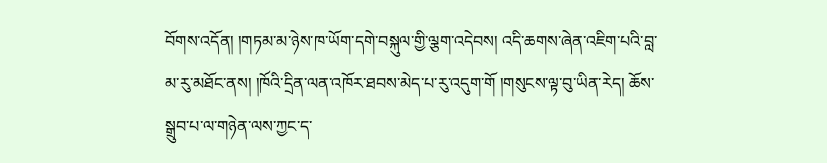བོགས་འདོན། །གཏམ་མ་ཉེས་ཁ་ཡོག་དགེ་བསྐུལ་གྱི་ལྕག་འདེབས། འདི་ཆགས་ཞེན་འཇིག་པའི་བླ་མ་རུ་མཐོང་ནས། །ཁོའི་དྲིན་ལན་འཁོར་ཐབས་མེད་པ་རུ་འདུག་གོ །གསུངས་ལྟ་བུ་ཡིན་རེད། ཆོས་སྒྲུབ་པ་ལ་གཉེན་ལས་ཀྱང་ད་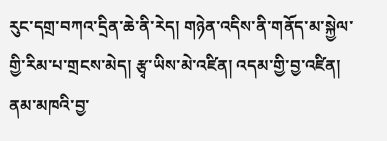རུང་དགྲ་བཀའ་དྲིན་ཆེ་ནི་རེད། གཉེན་འདིས་ནི་གནོད་མ་སྐྱེལ་གྱི་རིམ་པ་གྲངས་མེད། རྩྭ་ཡིས་མེ་འཛིན། འདམ་གྱི་བྱ་འཛིན། ནམ་མཁའི་བྱ་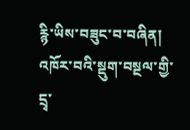རྙི་ཡིས་བཟུང་བ་བཞིན། འཁོར་བའི་སྡུག་བསྔལ་གྱི་དྲྭ་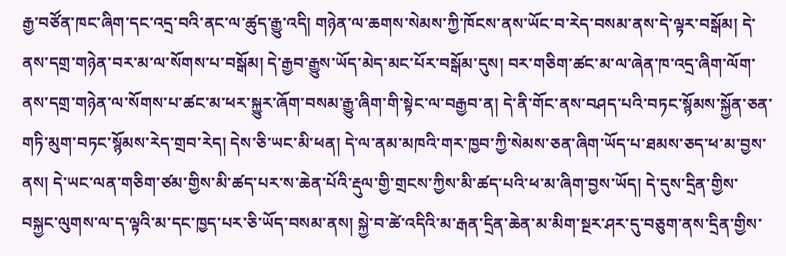རྒྱ་བཙོན་ཁང་ཞིག་དང་འདྲ་བའི་ནང་ལ་ཚུད་རྒྱུ་འདི། གཉེན་ལ་ཆགས་སེམས་ཀྱི་ཁོངས་ནས་ཡོང་བ་རེད་བསམ་ནས་དེ་ལྟར་བསྒོམ། དེ་ནས་དགྲ་གཉེན་བར་མ་ལ་སོགས་པ་བསྒོམ། དེ་རྒྱབ་རྒྱུས་ཡོད་མེད་མང་པོར་བསྒོམ་དུས། བར་གཅིག་ཚང་མ་ལ་ཞེན་ཁ་འདྲ་ཞིག་ལོག་ནས་དགྲ་གཉེན་ལ་སོགས་པ་ཚང་མ་ཕར་སྐྱུར་ཞོག་བསམ་རྒྱུ་ཞིག་གི་སྟེང་ལ་བརྒྱབ་ན། དེ་ནི་གོང་ནས་བཤད་པའི་བཏང་སྙོམས་སྐྱོན་ཅན་གཏི་མུག་བཏང་སྙོམས་རེད་གྲབ་རེད། དེས་ཅི་ཡང་མི་ཕན། དེ་ལ་ནམ་མཁའི་གར་ཁྱབ་ཀྱི་སེམས་ཅན་ཞིག་ཡོད་པ་ཐམས་ཅད་ཕ་མ་བྱས་ནས། དེ་ཡང་ལན་གཅིག་ཙམ་གྱིས་མི་ཚད་པར་ས་ཆེན་པོའི་རྡུལ་གྱི་གྲངས་ཀྱིས་མི་ཚད་པའི་ཕ་མ་ཞིག་བྱས་ཡོད། དེ་དུས་དྲིན་གྱིས་བསྐྱང་ལུགས་ལ་ད་ལྟའི་མ་དང་ཁྱད་པར་ཅི་ཡོད་བསམ་ནས། སྐྱེ་བ་ཚེ་འདིའི་མ་རྒན་དྲིན་ཆེན་མ་མིག་སྔར་ཤར་དུ་བཅུག་ནས་དྲིན་གྱིས་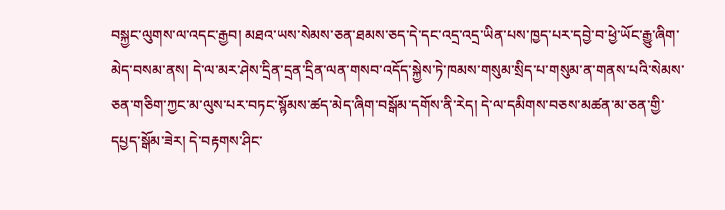བསྐྱང་ལུགས་ལ་འདང་རྒྱབ། མཐའ་ཡས་སེམས་ཅན་ཐམས་ཅད་དེ་དང་འདྲ་འདྲ་ཡིན་པས་ཁྱད་པར་དབྱེ་བ་ཕྱེ་ཡོང་རྒྱུ་ཞིག་མེད་བསམ་ནས། དེ་ལ་མར་ཤེས་དྲིན་དྲན་དྲིན་ལན་གསབ་འདོད་སྐྱེས་ཏེ་ཁམས་གསུམ་སྲིད་པ་གསུམ་ན་གནས་པའི་སེམས་ཅན་གཅིག་ཀྱང་མ་ལུས་པར་བཏང་སྙོམས་ཚད་མེད་ཞིག་བསྒོམ་དགོས་ནི་རེད། དེ་ལ་དམིགས་བཅས་མཚན་མ་ཅན་གྱི་དཔྱད་སྒོམ་ཟེར། དེ་བརྟགས་ཤིང་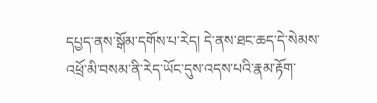དཔྱད་ནས་སྒོམ་དགོས་པ་རེད། དེ་ནས་ཐང་ཆད་དེ་སེམས་འཕྲོ་མི་བསམ་ནི་རེད་ཡོང་དུས་འདས་པའི་རྣམ་རྟོག་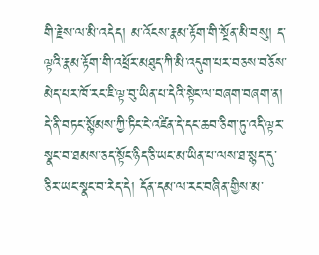གི་རྗེས་ལ་མི་འདེད། མ་འོངས་རྣམ་རྟོག་གི་སྔོན་མི་བསུ། ད་ལྟའི་རྣམ་རྟོག་གི་འཕྲོར་མཐུད་ཀི་མི་འདུག་པར་བཅས་བཅོས་མེད་པར་ཁོ་རང་ཇི་ལྟ་བུ་ཡིན་པ་དེའི་སྟེང་ལ་བཞག་བཞག་ན། དེ་ནི་བཏང་སྙོམས་ཀྱི་ཏིང་ངེ་འཛིན་དེ་དང་ཆབ་ཅིག་ཏུ་འདི་ལྟར་སྣང་བ་ཐམས་ཅད་སྟོང་ཉིད་ཅི་ཡང་མ་ཡིན་པ་ལས་ཐ་སྙད་དུ་ཅིར་ཡང་སྣང་བ་རེད་དེ། དོན་དམ་ལ་རང་བཞིན་གྱིས་མ་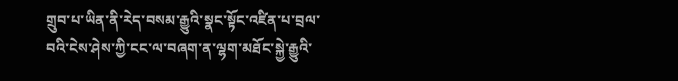གྲུབ་པ་ཡིན་ནི་རེད་བསམ་རྒྱུའི་སྣང་སྟོང་འཛིན་པ་བྲལ་བའི་ངེས་ཤེས་ཀྱི་ངང་ལ་བཞག་ན་ལྷག་མཐོང་སྐྱེ་རྒྱུའི་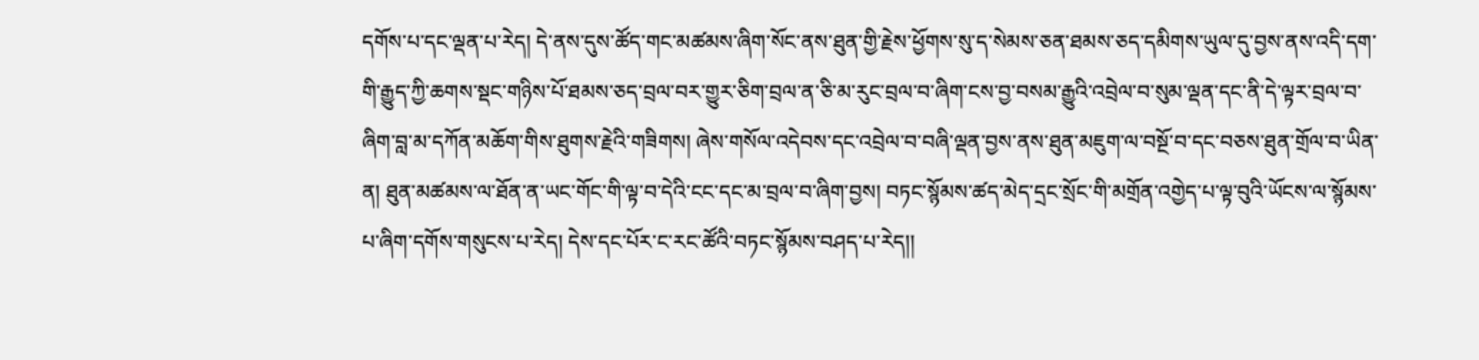དགོས་པ་དང་ལྡན་པ་རེད། དེ་ནས་དུས་ཚོད་གང་མཚམས་ཞིག་སོང་ནས་ཐུན་གྱི་རྗེས་ཕྱོགས་སུ་ད་སེམས་ཅན་ཐམས་ཅད་དམིགས་ཡུལ་དུ་བྱས་ནས་འདི་དག་གི་རྒྱུད་ཀྱི་ཆགས་སྡང་གཉིས་པོ་ཐམས་ཅད་བྲལ་བར་གྱུར་ཅིག་བྲལ་ན་ཅི་མ་རུང་བྲལ་བ་ཞིག་ངས་བྱ་བསམ་རྒྱུའི་འབྲེལ་བ་སུམ་ལྡན་དང་ནི་དེ་ལྟར་བྲལ་བ་ཞིག་བླ་མ་དཀོན་མཆོག་གིས་ཐུགས་རྗེའི་གཟིགས། ཞེས་གསོལ་འདེབས་དང་འབྲེལ་བ་བཞི་ལྡན་བྱས་ནས་ཐུན་མཇུག་ལ་བསྔོ་བ་དང་བཅས་ཐུན་གྲོལ་བ་ཡིན་ན། ཐུན་མཚམས་ལ་ཐོན་ན་ཡང་གོང་གི་ལྟ་བ་དེའི་ངང་དང་མ་བྲལ་བ་ཞིག་བྱས། བཏང་སྙོམས་ཚད་མེད་དྲང་སྲོང་གི་མགྲོན་འགྱེད་པ་ལྟ་བུའི་ཡོངས་ལ་སྙོམས་པ་ཞིག་དགོས་གསུངས་པ་རེད། དེས་དང་པོར་ང་རང་ཚོའི་བཏང་སྙོམས་བཤད་པ་རེད།།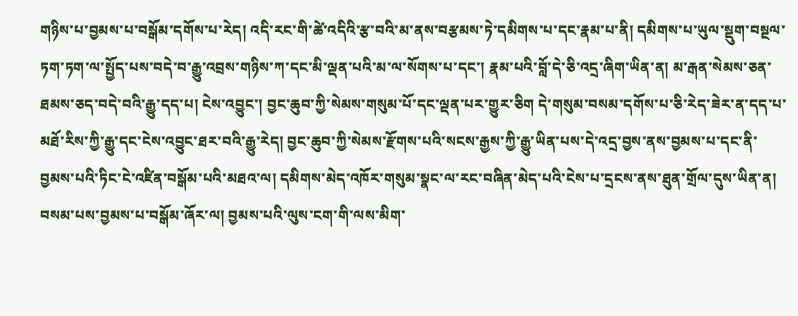གཉིས་པ་བྱམས་པ་བསྒོམ་དགོས་པ་རེད། འདི་རང་གི་ཚེ་འདིའི་རྩ་བའི་མ་ནས་བརྩམས་ཏེ་དམིགས་པ་དང་རྣམ་པ་ནི། དམིགས་པ་ཡུལ་སྡུག་བསྔལ་ཏག་ཏག་ལ་སྤྱོད་པས་བདེ་བ་རྒྱུ་འབྲས་གཉིས་ཀ་དང་མི་ལྡན་པའི་མ་ལ་སོགས་པ་དང་། རྣམ་པའི་བློ་དེ་ཅི་འདྲ་ཞིག་ཡིན་ན། མ་རྒན་སེམས་ཅན་ཐམས་ཅད་བདེ་བའི་རྒྱུ་དད་པ། ངེས་འབྱུང་། བྱང་ཆུབ་ཀྱི་སེམས་གསུམ་པོ་དང་ལྡན་པར་གྱུར་ཅིག དེ་གསུམ་བསམ་དགོས་པ་ཅི་རེད་ཟེར་ན་དད་པ་མཐོ་རིས་ཀྱི་རྒྱུ་དང་ངེས་འབྱུང་ཐར་བའི་རྒྱུ་རེད། བྱང་ཆུབ་ཀྱི་སེམས་རྫོགས་པའི་སངས་རྒྱས་ཀྱི་རྒྱུ་ཡིན་པས་དེ་འདྲ་བྱས་ནས་བྱམས་པ་དང་ནི་བྱམས་པའི་ཏིང་ངེ་འཛིན་བསྒོམ་པའི་མཐའ་ལ། དམིགས་མེད་འཁོར་གསུམ་སྣང་ལ་རང་བཞིན་མེད་པའི་ངེས་པ་དྲངས་ནས་ཐུན་གྲོལ་དུས་ཡིན་ན། བསམ་པས་བྱམས་པ་བསྒོམ་ཞོར་ལ། བྱམས་པའི་ལུས་ངག་གི་ལས་མིག་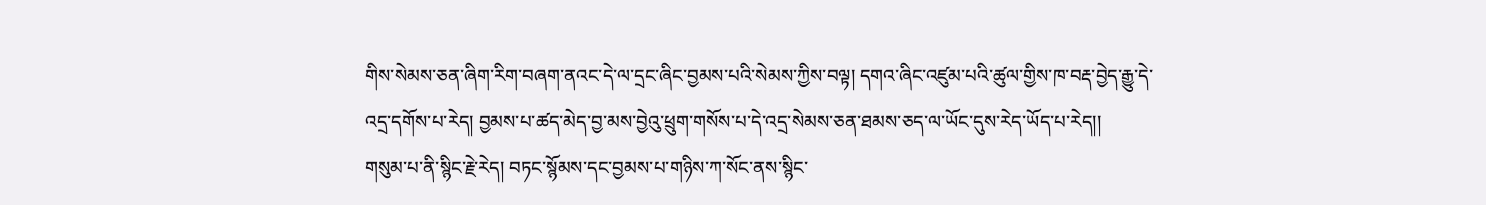གིས་སེམས་ཅན་ཞིག་རིག་བཞག་ནའང་དེ་ལ་དྲང་ཞིང་བྱམས་པའི་སེམས་ཀྱིས་བལྟ། དགའ་ཞིང་འཛུམ་པའི་ཚུལ་གྱིས་ཁ་བརྡ་བྱེད་རྒྱུ་དེ་འདྲ་དགོས་པ་རེད། བྱམས་པ་ཚད་མེད་བྱ་མས་བྱེའུ་ཕྲུག་གསོས་པ་དེ་འདྲ་སེམས་ཅན་ཐམས་ཅད་ལ་ཡོང་དུས་རེད་ཡོད་པ་རེད།།
གསུམ་པ་ནི་སྙིང་རྗེ་རེད། བཏང་སྙོམས་དང་བྱམས་པ་གཉིས་ཀ་སོང་ནས་སྙིང་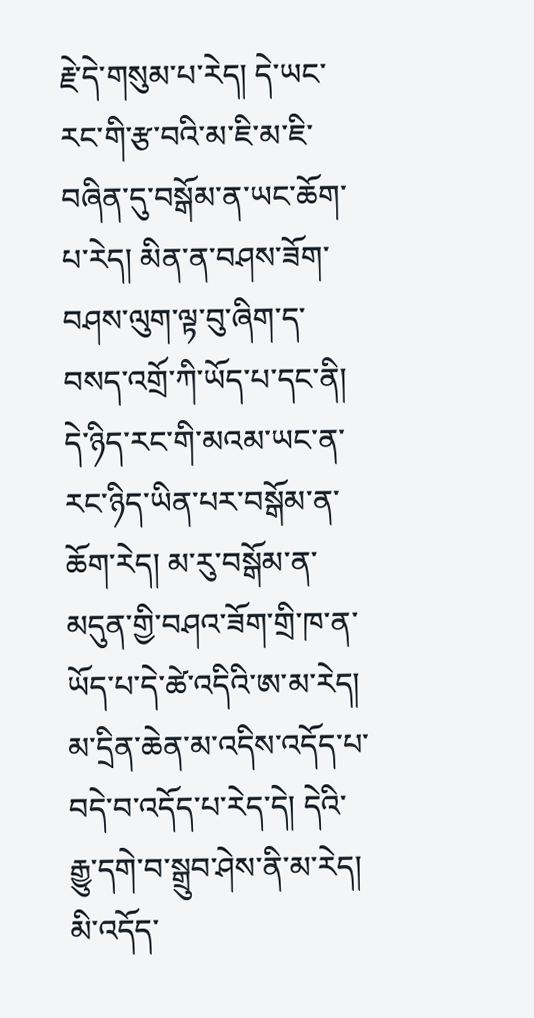རྗེ་དེ་གསུམ་པ་རེད། དེ་ཡང་རང་གི་རྩ་བའི་མ་ཇི་མ་ཇི་བཞིན་དུ་བསྒོམ་ན་ཡང་ཆོག་པ་རེད། མིན་ན་བཤས་ཟོག་བཤས་ལུག་ལྟ་བུ་ཞིག་ད་བསད་འགྲོ་ཀི་ཡོད་པ་དང་ནི། དེ་ཉིད་རང་གི་མའམ་ཡང་ན་རང་ཉིད་ཡིན་པར་བསྒོམ་ན་ཆོག་རེད། མ་རུ་བསྒོམ་ན་མདུན་གྱི་བཤའ་ཟོག་གྲི་ཁ་ན་ཡོད་པ་དེ་ཚེ་འདིའི་ཨ་མ་རེད། མ་དྲིན་ཆེན་མ་འདིས་འདོད་པ་བདེ་བ་འདོད་པ་རེད་དེ། དེའི་རྒྱུ་དགེ་བ་སྒྲུབ་ཤེས་ནི་མ་རེད། མི་འདོད་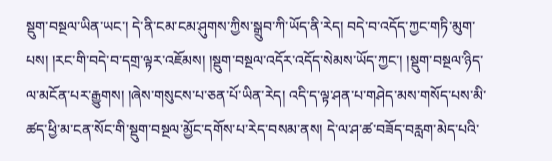སྡུག་བསྔལ་ཡིན་ཡང་། དེ་ནི་ངམ་ངམ་ཤུགས་ཀྱིས་སྒྲུབ་ཀི་ཡོད་ནི་རེད། བདེ་བ་འདོད་ཀྱང་གཏི་མུག་པས། །རང་གི་བདེ་བ་དགྲ་ལྟར་འཇོམས། །སྡུག་བསྔལ་འདོར་འདོད་སེམས་ཡོད་ཀྱང་། །སྡུག་བསྔལ་ཉིད་ལ་མངོན་པར་རྒྱུགས། །ཞེས་གསུངས་པ་ཅན་པོ་ཡིན་རེད། འདི་ད་ལྟ་ཤན་པ་གཤེད་མས་གསོད་པས་མི་ཚད་ཕྱི་མ་ངན་སོང་གི་སྡུག་བསྔལ་མྱོང་དགོས་པ་རེད་བསམ་ནས། དེ་ལ་ཤ་ཚ་བཟོད་བརླག་མེད་པའི་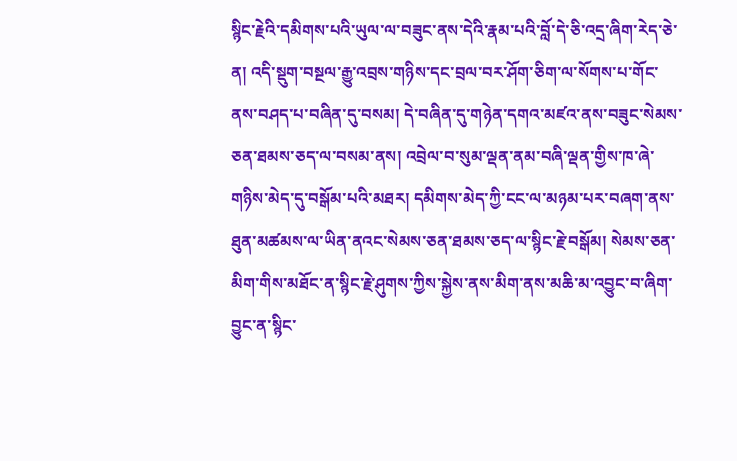སྙིང་རྗེའི་དམིགས་པའི་ཡུལ་ལ་བཟུང་ནས་དེའི་རྣམ་པའི་བློ་དེ་ཅི་འདྲ་ཞིག་རེད་ཅེ་ན། འདི་སྡུག་བསྔལ་རྒྱུ་འབྲས་གཉིས་དང་བྲལ་བར་ཤོག་ཅིག་ལ་སོགས་པ་གོང་ནས་བཤད་པ་བཞིན་དུ་བསམ། དེ་བཞིན་དུ་གཉེན་དགའ་མཛའ་ནས་བཟུང་སེམས་ཅན་ཐམས་ཅད་ལ་བསམ་ནས། འབྲེལ་བ་སུམ་ལྡན་ནམ་བཞི་ལྡན་གྱིས་ཁ་ཞེ་གཉིས་མེད་དུ་བསྒོམ་པའི་མཐར། དམིགས་མེད་ཀྱི་ངང་ལ་མཉམ་པར་བཞག་ནས་ཐུན་མཚམས་ལ་ཡིན་ནའང་སེམས་ཅན་ཐམས་ཅད་ལ་སྙིང་རྗེ་བསྒོམ། སེམས་ཅན་མིག་གིས་མཐོང་ན་སྙིང་རྗེ་ཤུགས་ཀྱིས་སྐྱེས་ནས་མིག་ནས་མཆི་མ་འབྱུང་བ་ཞིག་བྱུང་ན་སྙིང་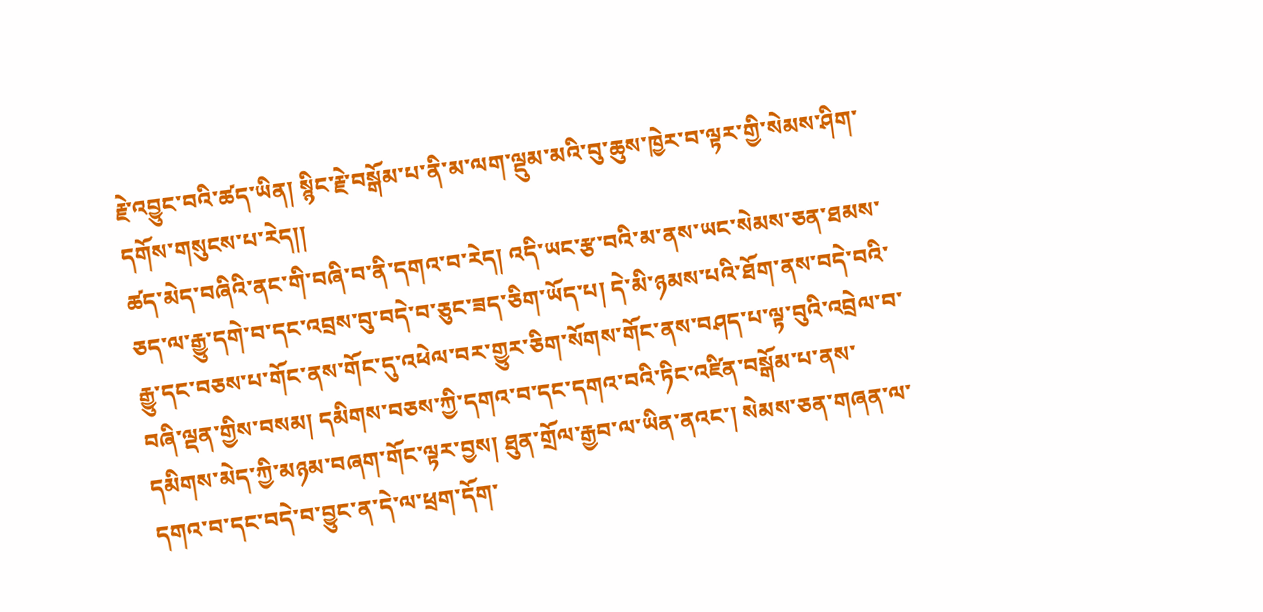རྗེ་འབྱུང་བའི་ཚད་ཡིན། སྙིང་རྗེ་བསྒོམ་པ་ནི་མ་ལག་ལྡུམ་མའི་བུ་ཆུས་ཁྱེར་བ་ལྟར་གྱི་སེམས་ཤིག་དགོས་གསུངས་པ་རེད།།
ཚད་མེད་བཞིའི་ནང་གི་བཞི་བ་ནི་དགའ་བ་རེད། འདི་ཡང་རྩ་བའི་མ་ནས་ཡང་སེམས་ཅན་ཐམས་ཅད་ལ་རྒྱུ་དགེ་བ་དང་འབྲས་བུ་བདེ་བ་ཅུང་ཟད་ཅིག་ཡོད་པ། དེ་མི་ཉམས་པའི་ཐོག་ནས་བདེ་བའི་རྒྱུ་དང་བཅས་པ་གོང་ནས་གོང་དུ་འཕེལ་བར་གྱུར་ཅིག་སོགས་གོང་ནས་བཤད་པ་ལྟ་བུའི་འབྲེལ་བ་བཞི་ལྡན་གྱིས་བསམ། དམིགས་བཅས་ཀྱི་དགའ་བ་དང་དགའ་བའི་ཏིང་འཛིན་བསྒོམ་པ་ནས་དམིགས་མེད་ཀྱི་མཉམ་བཞག་གོང་ལྟར་བྱས། ཐུན་གྲོལ་རྒྱབ་ལ་ཡིན་ནའང་། སེམས་ཅན་གཞན་ལ་དགའ་བ་དང་བདེ་བ་བྱུང་ན་དེ་ལ་ཕྲག་དོག་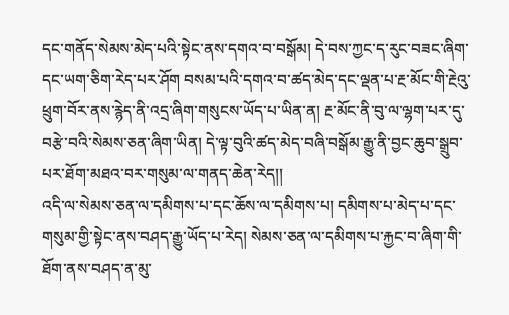དང་གནོད་སེམས་མེད་པའི་སྟེང་ནས་དགའ་བ་བསྒོམ། དེ་བས་ཀྱང་ད་རུང་བཟང་ཞིག་དང་ཡག་ཅིག་རེད་པར་ཤོག བསམ་པའི་དགའ་བ་ཚད་མེད་དང་ལྡན་པ་རྔ་མོང་གི་རྔེའུ་ཕྲུག་བོར་ནས་རྙེད་ནི་འདྲ་ཞིག་གསུངས་ཡོད་པ་ཡིན་ན། རྔ་མོང་ནི་བུ་ལ་ལྷག་པར་དུ་བརྩེ་བའི་སེམས་ཅན་ཞིག་ཡིན། དེ་ལྟ་བུའི་ཚད་མེད་བཞི་བསྒོམ་རྒྱུ་ནི་བྱང་ཆུབ་སྒྲུབ་པར་ཐོག་མཐའ་བར་གསུམ་ལ་གནད་ཆེན་རེད།།
འདི་ལ་སེམས་ཅན་ལ་དམིགས་པ་དང་ཆོས་ལ་དམིགས་པ། དམིགས་པ་མེད་པ་དང་གསུམ་གྱི་སྟེང་ནས་བཤད་རྒྱུ་ཡོད་པ་རེད། སེམས་ཅན་ལ་དམིགས་པ་རྐྱང་བ་ཞིག་གི་ཐོག་ནས་བཤད་ན་མུ་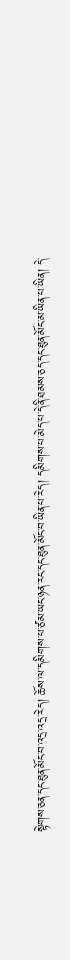སྟེགས་ཅན་དང་ཐུན་མོང་བ་འདྲ་འདྲ་རེད། ཆོས་ལ་དམིགས་པ་ཙམ་ཡང་ཉན་རང་དང་ཐུན་མོང་བ་ཡིན་པ་རེད། དམིགས་པ་མེད་པ་དེ་ནི་ཐམས་ཅད་དང་ཐུན་མོང་མ་ཡིན་པ་ཡིན། དེ་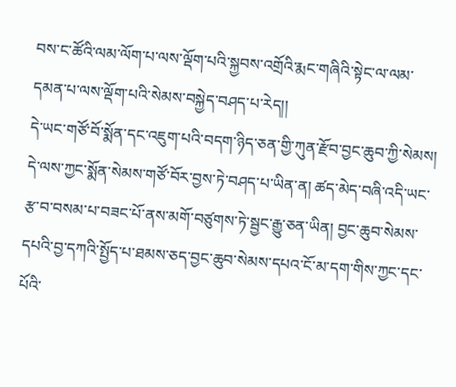བས་ང་ཚོའི་ལམ་ལོག་པ་ལས་ལྡོག་པའི་སྐྱབས་འགྲོའི་རྨང་གཞིའི་སྟེང་ལ་ལམ་དམན་པ་ལས་ལྡོག་པའི་སེམས་བསྐྱེད་བཤད་པ་རེད།།
དེ་ཡང་གཙོ་བོ་སྨོན་དང་འཇུག་པའི་བདག་ཉིད་ཅན་གྱི་ཀུན་རྫོབ་བྱང་ཆུབ་ཀྱི་སེམས། དེ་ལས་ཀྱང་སྨོན་སེམས་གཙོ་བོར་བྱས་ཏེ་བཤད་པ་ཡིན་ན། ཚད་མེད་བཞི་འདི་ཡང་རྩ་བ་བསམ་པ་བཟང་པོ་ནས་མགོ་བཙུགས་ཏེ་སྦྱང་རྒྱུ་ཅན་ཡིན། བྱང་ཆུབ་སེམས་དཔའི་བྱ་དཀའི་སྤྱོད་པ་ཐམས་ཅད་བྱང་ཆུབ་སེམས་དཔའ་ངོ་མ་དག་གིས་ཀྱང་དང་པོའི་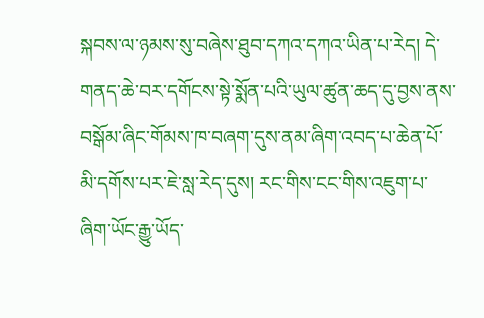སྐབས་ལ་ཉམས་སུ་བཞེས་ཐུབ་དཀའ་དཀའ་ཡིན་པ་རེད། དེ་གནད་ཆེ་བར་དགོངས་སྟེ་སྨོན་པའི་ཡུལ་ཚུན་ཆད་དུ་བྱས་ནས་བསྒོམ་ཞིང་གོམས་ཁ་བཞག་དུས་ནམ་ཞིག་འབད་པ་ཆེན་པོ་མི་དགོས་པར་ཇེ་སླ་རེད་དུས། རང་གིས་ངང་གིས་འཇུག་པ་ཞིག་ཡོང་རྒྱུ་ཡོད་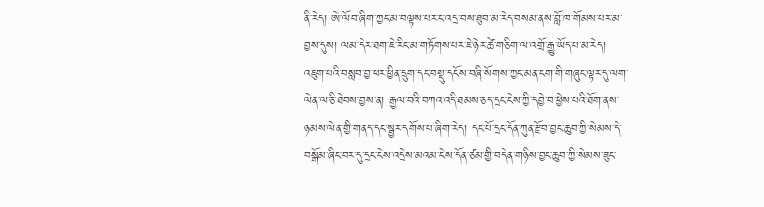ནི་རེད། ཨེ་ལོབ་ཞིག་ཀྱང་མ་བལྟས་པར་ང་འདྲ་བས་ཐུབ་མ་རེད་བསམ་ནས་བློ་ཁ་གོམས་པར་མ་བྱས་དུས། ལམ་དེར་ཐག་ཇེ་རིང་མ་གཏོགས་པར་ཇེ་ཉེར་ཚེ་གཅིག་ལ་འགྲོ་རྒྱུ་ཡོད་པ་མ་རེད། འཇུག་པའི་བསླབ་བྱ་ཕར་ཕྱིན་དྲུག་དང་བསྡུ་དངོས་བཞི་སོགས་ཀྱང་མན་ངག་གི་གཞུང་ལྟར་དུ་ལག་ལེན་ལ་ཅི་ཐེབས་བྱས་ན། རྒྱལ་བའི་བཀའ་འདི་ཐམས་ཅད་དྲང་ངེས་ཀྱི་དབྱེ་བ་ཕྱེས་པའི་ཐོག་ནས་ཉམས་ལེན་གྱི་གནད་དང་སྦྱར་དགོས་པ་ཞིག་རེད། དང་པོ་དྲང་དོན་ཀུན་རྫོབ་བྱང་ཆུབ་ཀྱི་སེམས་དེ་བསྒོམ་ཞིང་བར་དུ་དྲང་ངེས་འདྲེས་མའམ་ངེས་དོན་ཙམ་གྱི་བདེན་གཉིས་བྱང་ཆུབ་ཀྱི་སེམས་ཟུང་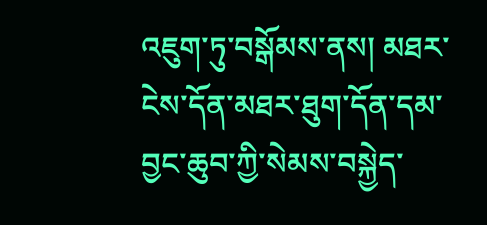འཇུག་ཏུ་བསྒོམས་ནས། མཐར་ངེས་དོན་མཐར་ཐུག་དོན་དམ་བྱང་ཆུབ་ཀྱི་སེམས་བསྐྱེད་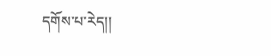དགོས་པ་རེད།།